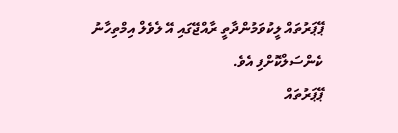ޕޭޕަރުތައް ލީކުވަމުންދާތީ ރާއްޖޭގައި އޭ ލެވެލް އިމްތިހާނު ކެންސަލްކޮށްފި އެވެ.
ޕޭޕަރުތައް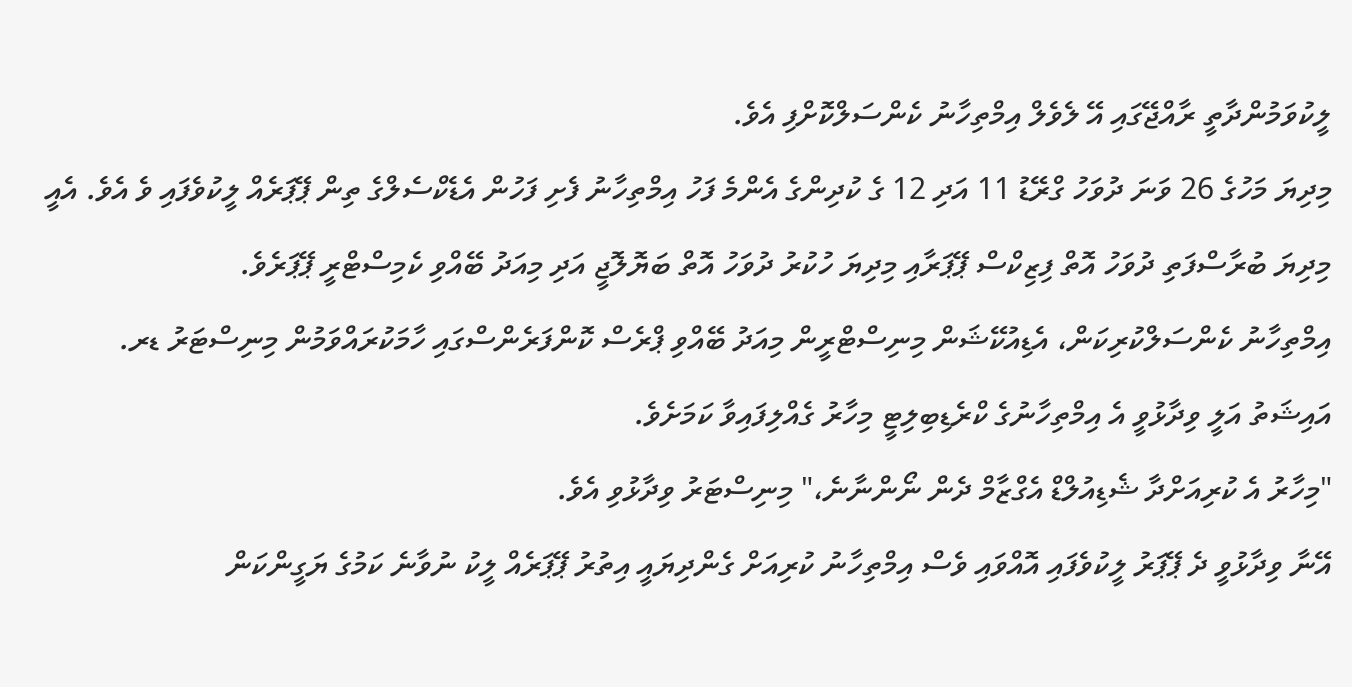ލީކުވަމުންދާތީ ރާއްޖޭގައި އޭ ލެވެލް އިމްތިހާނު ކެންސަލްކޮށްފި އެވެ.
މިދިޔަ މަހުގެ 26 ވަނަ ދުވަހު ގްރޭޑު 11 އަދި 12 ގެ ކުދިންގެ އެންމެ ފަހު އިމްތިހާނު ފެށި ފަހުން އެޑެކްސެލްގެ ތިން ޕޭޕަރެއް ލީކުވެފައި ވެ އެވެ. އެއީ މިދިޔަ ބުރާސްފަތި ދުވަހު އޮތް ފިޒިކްސް ޕޭޕަރާއި މިދިޔަ ހުކުރު ދުވަހު އޮތް ބަޔޮލޮޖީ އަދި މިއަދު ބޭއްވި ކެމިސްޓްރީ ޕޭޕަރެވެ.
އިމްތިހާނު ކެންސަލްކުރިކަން، އެޑިއުކޭޝަން މިނިސްޓްރީން މިއަދު ބޭއްވި ޕްރެސް ކޮންފަރެންސްގައި ހާމަކުރައްވަމުން މިނިސްޓަރު ޑރ. އައިޝަތު އަލީ ވިދާޅުވީ އެ އިމްތިހާނުގެ ކްރެޑިބިލިޓީ މިހާރު ގެއްލިފައިވާ ކަމަށެވެ.
"މިހާރު އެ ކުރިއަށްދާ ޝެޑިއުލްޑް އެގްޒާމް ދެން ނޯންނާނެ،" މިނިސްޓަރު ވިދާޅުވި އެވެ.
އޭނާ ވިދާޅުވީ ދެ ޕޭޕަރު ލީކުވެފައި އޮއްވައި ވެސް އިމްތިހާނު ކުރިއަށް ގެންދިޔައީ އިތުރު ޕޭޕަރެއް ލީކު ނުވާނެ ކަމުގެ ޔަގީންކަން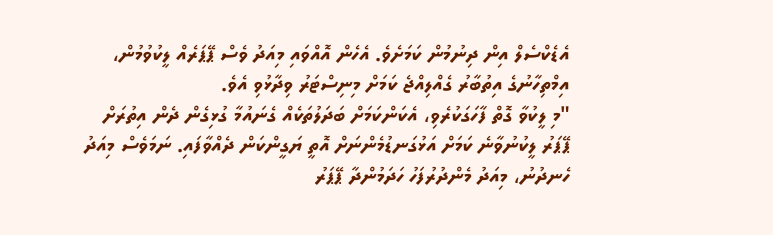އެޑެކްސެލް އިން ދިނުމުން ކަމަށެވެ. އެހެން އޮއްވައި މިއަދު ވެސް ޕޭޕަރެއް ލީކުވުމުން، އިމްތިހާނުގެ އިތުބާރު ގެއްލިއްޖެ ކަމަށް މިނިސްޓަރު ވިދާޅުވި އެވެ.
"މި ލީކުވާ ގޮތް ފާހަގަކުރެވި، އެކަންކަމަށް ބަދަލުތަކެއް ގެނައުމާ ގުޅިގެން ދެން އިތުރަށް ޕޭޕަރު ލީކުނުވާނެ ކަމަށް އަޅުގަނޑުމެންނަށް އޮތީ ޔަގީންކަން ދެއްވާފައި. ނަމަވެސް މިއަދު ހެނދުނު، މިއަދު މެންދުރުފަހު ހަދަމުންދާ ޕޭޕަރު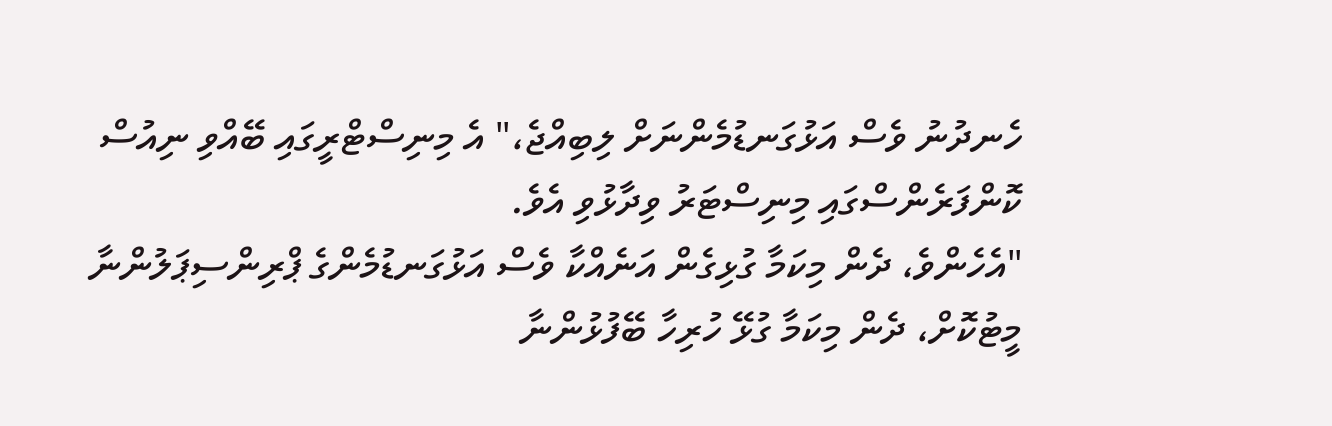ހެނދުނު ވެސް އަޅުގަނޑުމެންނަށް ލިބިއްޖެ،" އެ މިނިސްޓްރީގައި ބޭއްވި ނިއުސް ކޮންފަރެންސްގައި މިނިސްޓަރު ވިދާޅުވި އެވެ.
"އެހެންވެ، ދެން މިކަމާ ގުޅިގެން އަނެއްކާ ވެސް އަޅުގަނޑުމެންގެ ޕްރިންސިޕަލުންނާ މީޓުކޮށް، ދެން މިކަމާ ގުޅޭ ހުރިހާ ބޭފުޅުންނާ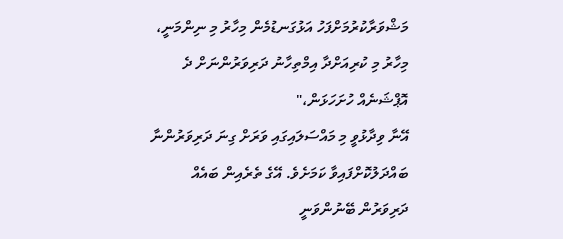މަޝްވަރާކުރުމަށްފަހު އަޅުގަނޑުމެން މިހާރު މި ނިންމަނީ، މިހާރު މި ކުރިއަށްދާ އިމްތިހާނު ދަރިވަރުންނަށް ދެ އޮޕްޝަނެއް ހުށަހަޅަން،"
އޭނާ ވިދާޅުވީ މި މައްސަލައިގައި ވަރަށް ގިނަ ދަރިވަރުންނާ ބައްދަލުކޮށްފައިވާ ކަމަށެވެ. އޭގެ ތެރެއިން ބައެއް ދަރިވަރުން ބޭނުންވަނީ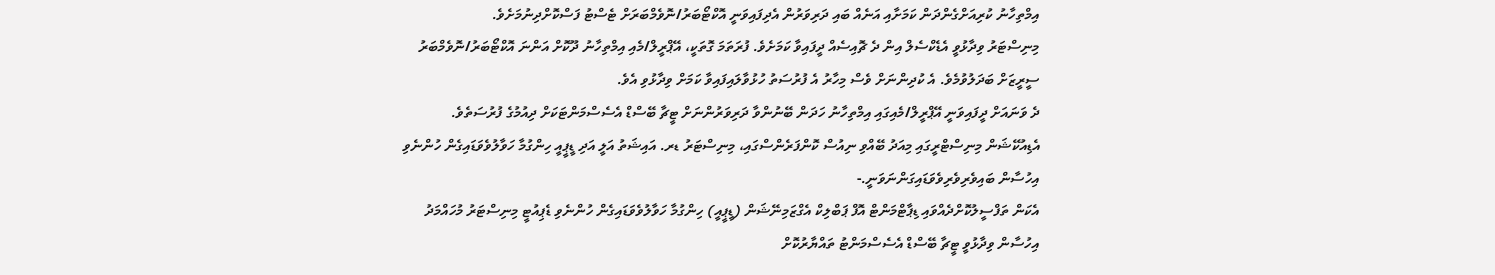އިމްތިހާނު ކުރިއަށްގެންދަން ކަމަށާއި އަނެއް ބައި ދަރިވަރުން އެދިފައިވަނީ އޮކްޓޯބަރު/ނޮވެމްބަރަށް ޓެސްޓު ފަސްކޮށްދިނުމަށެވެ.
މިނިސްޓަރު ވިދާޅުވީ އެޑެކްސެލް އިން ދެ ޗޮއިސެއް ދީފައިވާ ކަމަށެވެ. ފުރަތަމަ ގޮތަކީ، އޭޕްރީލް/މެއި އިމްތިހާނު ދޫކޮށް އަންނަ އޮކްޓޯބަރު/ނޮވެމްބަރު ސީރީޒަށް ބަދަލުވުމެވެ. އެ ކުދިންނަށް ވެސް މިހާރު އެ ފުރުސަތު ހުޅުވާލައިފައިވާ ކަމަށް ވިދާޅުވި އެވެ.
ދެ ވަނައަށް ދީފައިވަނީ އޭޕްރީލް/މެއިގައި އިމްތިހާނު ހަދަން ބޭނުންވާ ދަރިވަރުންނަށް ޓީޗާ ބޭސްޑް އެސެސްމަންޓަކަށް ދިއުމުގެ ފުރުސަތެވެ.
އެޑިއުކޭޝަން މިނިސްޓްރީގައި މިއަދު ބޭއްވި ނިއުސް ކޮންފަރެންސްގައި، މިނިސްޓަރު ޑރ. އައިޝަތު އަލީ އަދި ޑީޕީއީ ހިންގުމާ ހަވާލުވެވަޑައިގެން ހުންނެވި އިހުސާން ބައިވެރިވެރިވެވަޑައިގަންނަވަނީ.-
އެކަން ތަފްސީލުކޮށްދެއްވައި ޑިޕާޓްމަންޓް އޮފް ޕަބްލިކް އެގްޒަމިނޭޝަން (ޑީޕީއީ) ހިންގުމާ ހަވާލުވެވަޑައިގެން ހުންނެވި ޑެޕިއުޓީ މިނިސްޓަރު މުހައްމަދު އިހުސާން ވިދާޅުވީ ޓީޗާ ބޭސްޑް އެސެސްމަންޓު ތައްޔާރުކޮށް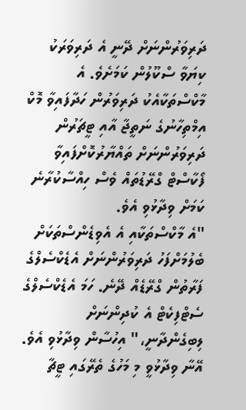ދަރިވަރުންނަށް ދޭނީ އެ ދަރިވަރަކު ކިޔަވާ ސްކޫލުން ކަމަށެވެ. އެ މާކްސްތަކާއެކު ދަރިވަރުން ހަދާފައިވާ މޮކް އިމްތިހާނުގެ ނަތީޖާ އާއި ޓީޗަރުން ދަރިވަރުންނަށް ތައްޔާރުކޮށްފައިވާ ފޯކާސްޓް ގްރޭޑުތައް ވެސް ހިއްސާކުރާނެ ކަމަށް ވިދާޅުވި އެވެ.
"އެ މާކްސްތަކާއި އެ އެވިޑެންސްތަކަށް ބެލުމަށްފަހު ދަރިވަރުންނަށް އެޑެކްސެލްގެ ފަރާތުން ގްރޭޑެއް ދޭނެ. ހަމަ އެޑެކްސެލްގެ ސެޓްފިކެޓް އެ ކުދިންނަށް ލިބިގެންދާނީ،" އިހުސާން ވިދާޅުވި އެވެ.
އޭނާ ވިދާޅުވީ މި މަހުގެ ތެރޭގައި ޓީޗާ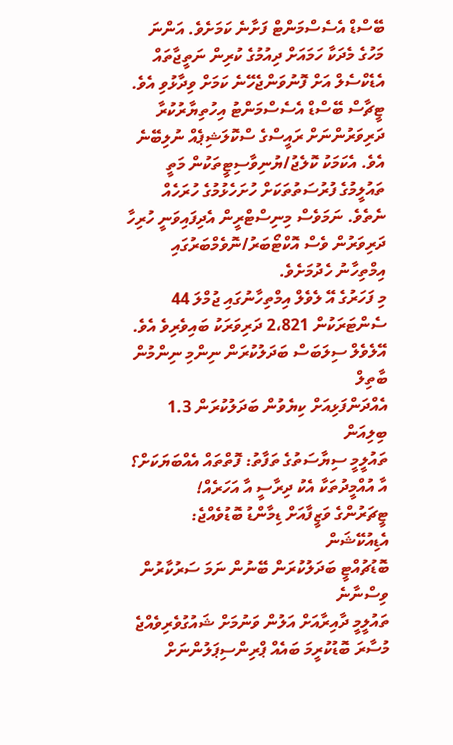ބޭސްޑް އެސެސްމަންޓް ފަށާނެ ކަމަށެވެ. އަންނަ މަހުގެ މެދަކާ ހަމައަށް ދިއުމުގެ ކުރިން ނަތީޖާތައް އެޑެކްސެލް އަށް ފޮނުވަންޖެހޭނެ ކަމަށް ވިދާޅުވި އެވެ.
ޓީޗާސް ބޭސްޑް އެސެސްމަންޓު އިހުތިޔާރުކުރާ ދަރިވަރުންނަށް ރައީސްގެ ސްކޮލަޝިޕެއް ނުލިބޭނެ އެވެ. އެކަމަކު ކޮލެޖު/ޔުނިވާސިޓީތަކުން މަތީ ތައުލީމުގެ ފުރުސަތުތަކަށް ހުށަހެޅުމުގެ ހުރަހެއް ނެތެވެ. ނަމަވެސް މިނިސްޓްރީން އެދިފައިވަނީ ހުރިހާ ދަރިވަރުން ވެސް އޮކްޓޯބަރު/ނޮވެމްބަރުގައި އިމްތިހާނު ހެދުމަށެވެ.
މި ފަހަރުގެ އޭ ލެވެލް އިމްތިހާނުގައި ޖުމްލަ 44 ސެންޓަރަކުން 2،821 ދަރިވަރަކު ބައިވެރިވެ އެވެ.
އޭލެވެލް ސިލަބަސް ބަދަލުކުރަން ނިންމި ނިންމުން ބާތިލް
އެއްދަންފަޅިއަށް ކިޔެވުން ބަދަލުކުރަން 1.3 ބިލިއަން
ތައުލީމީ ސިޔާސަތުގެ ތަފާތު: ފޮތްތައް އެއްބަޔަކަށް؟
އާ އުއްމީދުތަކާ އެކު ދިރާސީ އާ އަހަރެއް!
ޓީޗަރުންގެ ވަޒީފާއަށް ޑިމާންޑު ބޮޑުވެއްޖެ: އެޑިއުކޭޝަން
ބޮޑުޗުއްޓީ ބަދަލުކުރަން ބޭނުން ނަމަ ސަރުކާރުން ވިސްނާނެ
ތައުލީމީ ދާއިރާއަށް އަލުން ވަނުމަށް ޝައުގުވެރިވެއްޖެ
މުސާރަ ބޮޑުކުރީމަ ބައެއް ޕްރިންސިޕަލުންނަށް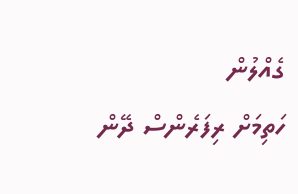ގެއްލުން
ހަތިމަށް ރިފަރެންސް ދޭން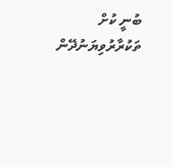ބުނީ ކުށް ތަކުރާރުވިޔަނުދޭން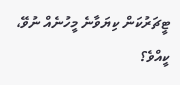ޓީޗަރުކަން ކިޔަވާނެ މީހުނެއް ނުވޭ، ކީއްވެ؟